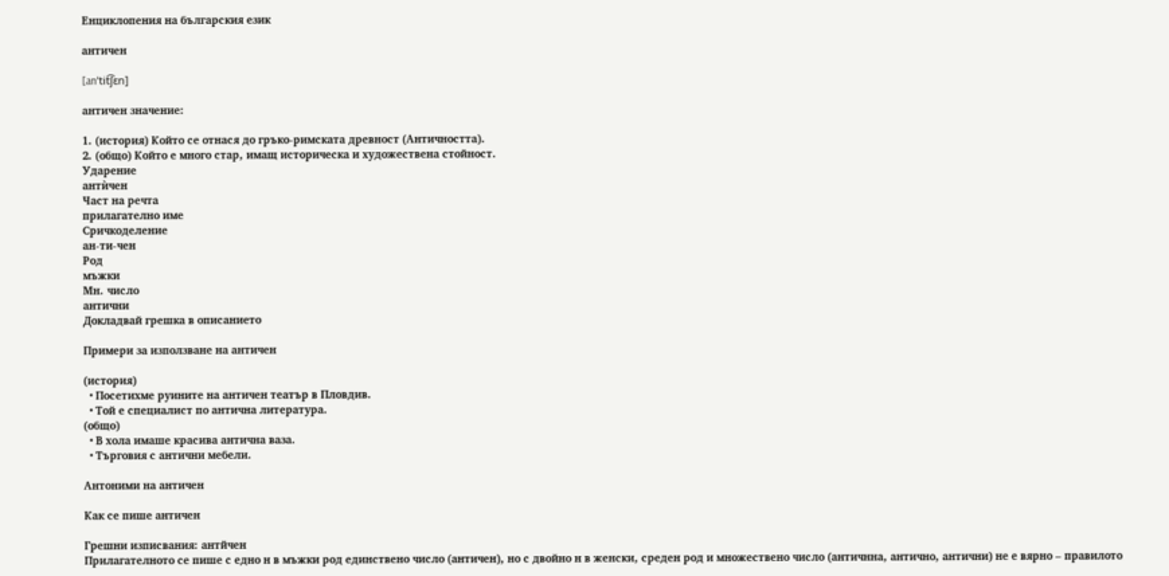Енциклопения на българския език

античен

[anˈtit͡ʃɛn]

античен значение:

1. (история) Който се отнася до гръко-римската древност (Античността).
2. (общо) Който е много стар, имащ историческа и художествена стойност.
Ударение
антѝчен
Част на речта
прилагателно име
Сричкоделение
ан-ти-чен
Род
мъжки
Мн. число
антични
Докладвай грешка в описанието

Примери за използване на античен

(история)
  • Посетихме руините на античен театър в Пловдив.
  • Той е специалист по антична литература.
(общо)
  • В хола имаше красива антична ваза.
  • Търговия с антични мебели.

Антоними на античен

Как се пише античен

Грешни изписвания: антйчен
Прилагателното се пише с едно н в мъжки род единствено число (античен), но с двойно н в женски, среден род и множествено число (античнна, антично, антични) не е вярно – правилото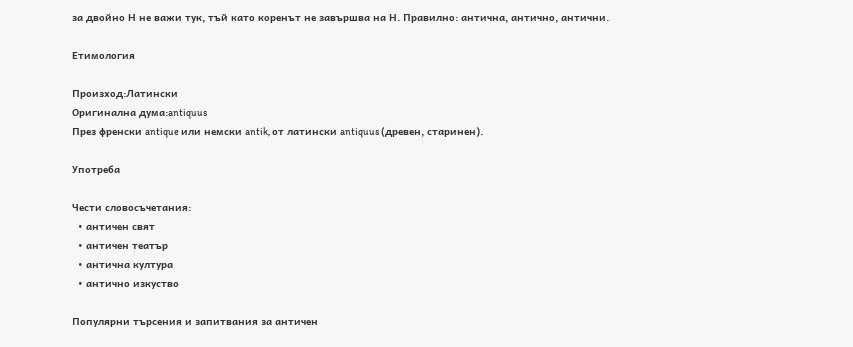за двойно Н не важи тук, тъй като коренът не завършва на Н. Правилно: антична, антично, антични.

Етимология

Произход:Латински
Оригинална дума:antiquus
През френски antique или немски antik, от латински antiquus (древен, старинен).

Употреба

Чести словосъчетания:
  • античен свят
  • античен театър
  • антична култура
  • антично изкуство

Популярни търсения и запитвания за античен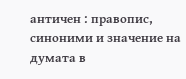античен : правопис, синоними и значение на думата в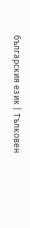българския език | Тълковен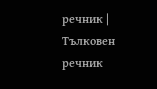речник | Тълковен речник